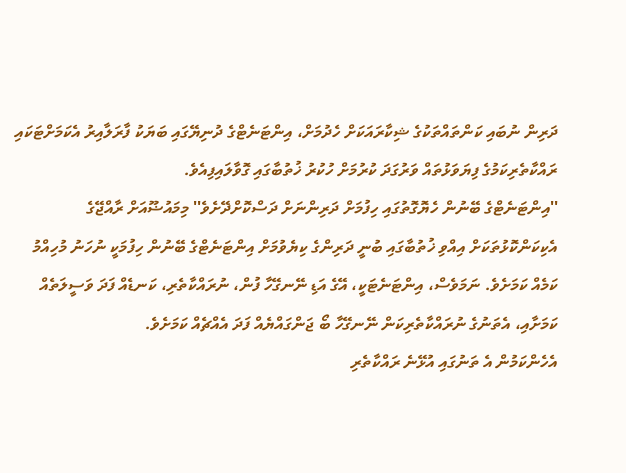ދަރިން ނުބައި ކަންތައްތަކުގެ ޝިކާރައަކަށް ހެދުމަށް، އިންޓަނެޓްގެ ދުނިޔޭގައި ބަޔަކު ފާރަލާއިރު އެކަމަށްޓަކައި ރައްކާތެރިކަމުގެ ފިޔަވަޅުތައް ވަރުގަދަ ކުރުމަށް ހުކުރު ޚުތުބާގައި ގޮވާލައިފިއެވެ.
''އިންޓަނެޓްގެ ބޭނުން ހެޔޮގޮތުގައި ހިފުމަށް ދަރިންނަށް ދަސްކޮށްދޭށެވެ'' މިމައުޟޫއަށް ރާއްޖޭގެ އެކިކަންކޮޅުތަކަށް އިއްވި ޚުތުބާގައި ބުނީ ދަރިންގެ ކިޔެވުމަށް އިންޓަނެޓްގެ ބޭނުން ހިފުމަކީ ނުހަނު މުހިއްމު ކަމެއް ކަމަށެވެ. ނަމަވެސް، އިންޓަނެޓަކީ، އޭގެ އަޑި ނޭނގޭހާ ފުން، ނުރައްކާތެރި، ކަނޑެއް ފަދަ ވަސީލަތެއް ކަމަށާއި، އެތަނުގެ ނުރައްކާތެރިކަން ނޭނގޭހާ ބޯ ޖަންގައްޔެއް ފަދަ އެއްޗެއް ކަމަށެވެ.
އެހެންކަމުން އެ ތަނުގައި އުޅޭނެ ރައްކާތެރި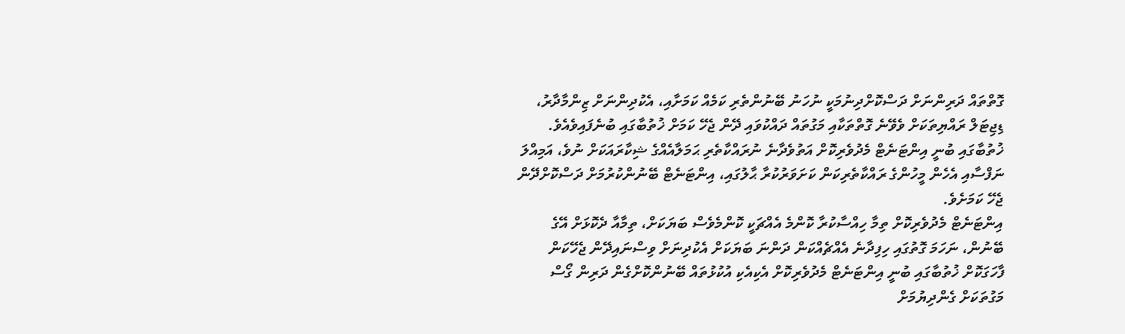ގޮތްތައް ދަރިންނަށް ދަސްކޮށްދިނުމަކީ ނުހަނު ބޭނުންތެރި ކަމެއް ކަމަށާއި، އެކުދިންނަށް ޒިންމާދާރު، ޑިޖިޓަލް ރައްޔިތަކަށް ވެވޭނެ ގޮތްތަކާއި މަގުތައް ދައްކުވައި ދޭން ޖެހޭ ކަމަށް ޚުތުބާގައި ބުނެފައިވެއެވެ. ޚުތުބާގައި ބުނީ އިންޓަނެޓް މެދުވެރިކޮށް އަތުވެދާނެ ނުރައްކާތެރި ޙަމަލާއެއްގެ ޝިކާރައަކަށް ނުވެ، އަމިއްލަ ނަފްސާއި އެހެން މީހުންގެ ރައްކާތެރިކަން ކަށަވަރުކުރާ ޙާލުގައި، އިންޓަނެޓް ބޭނުންކުރުމަށް ދަސްކޮށްދޭން ޖެހޭ ކަމަށެވެ.
އިންޓަނެޓް މެދުވެރިކޮށް ތިމާ ހިއްސާކުރާ ކޮންމެ އެއްޗަކީ ކޮންމެވެސް ބަޔަކަށް، ތިމާއާ ދެކޮޅަށް އޭގެ ބޭނުން، ނަހަމަ ގޮތުގައި ހިފިދާނެ އެއްޗެއްކަން ދަންނަ ބަޔަކަށް އެކުދިނަށް ވިސްނައިދޭން ޖެހޭކަން ފާހަގަކޮށް ޚުތުބާގައި ބުނީ އިންޓަނެޓް މެދުވެރިކޮށް އެކިއެކި އުކުޅުތައް ބޭނުންކޮށްގެން ދަރިން ގޯސް މަގުތަކަށް ގެންދިޔުމަށް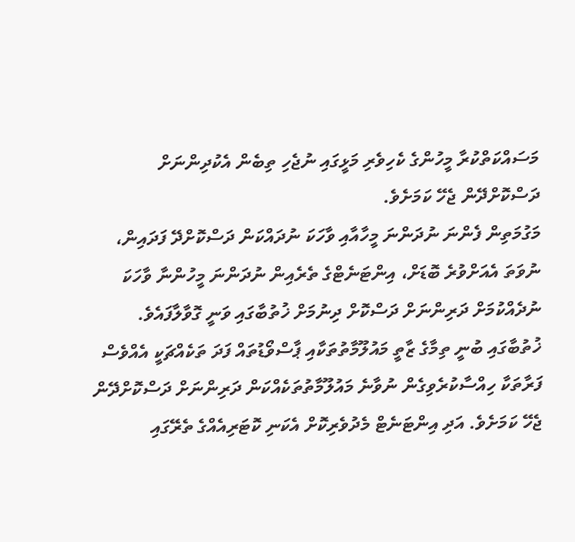މަސައްކަތްކުރާ މީހުންގެ ކެހިވެރި މަޅީގައި ނުޖެހި ތިބެން އެކުދިންނަށް ދަސްކޮށްދޭން ޖެހޭ ކަމަށެވެ.
މަގުމަތިން ފެންނަ ނުދަންނަ މީހާއާއި ވާހަކަ ނުދައްކަން ދަސްކޮށްދޭ ފަދައިން، ނުވަތަ އެއަށްވުރެ ބޮޑަށް، އިންޓަނެޓްގެ ތެރެއިން ނުދަންނަ މީހުންނާ ވާހަކަ ނުދެއްކުމަށް ދަރިންނަށް ދަސްކޮށް ދިނުމަށް ޚުތުބާގައި ވަނީ ގޮވާލާފައެވެ.
ޚުތުބާގައި ބުނީ ތިމާގެ ޒާތީ މައުލޫމާތުތަކާއި ޕާސްވޯޑުތައް ފަދަ ތަކެއްޗަކީ އެއްވެސް ފަރާތަކާ ހިއްސާކުރެވިގެން ނުވާނެ މައުލޫމާތުތަކެއްކަން ދަރިންނަށް ދަސްކޮށްދޭން ޖެހޭ ކަމަށެވެ. އަދި އިންޓަނެޓް މެދުވެރިކޮށް އެކަނި ކޮޓަރިއެއްގެ ތެރޭގައި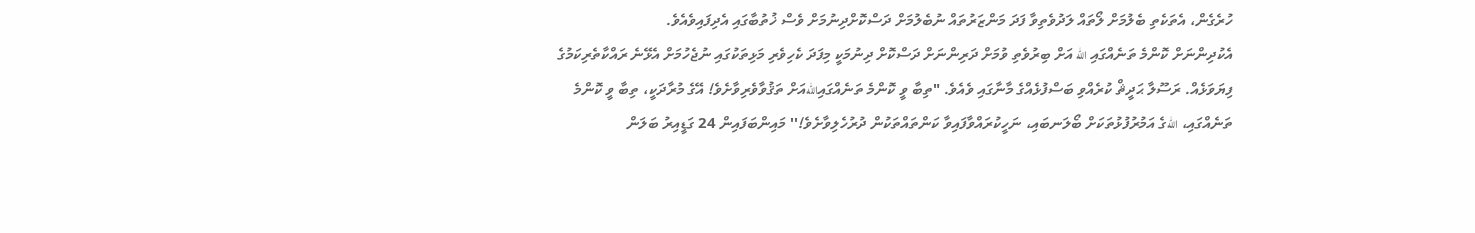ހުރެގެން، އެތަކެތި ބެލުމަށް ލޯތައް ލަދުވެތިވާ ފަދަ މަންޒަރުތައް ނުބެލުމަށް ދަސްކޮށްދިނުމަށް ވެސް ޚުތުބާގައި އެދިފައިވެއެވެ.
އެކުދިންނަށް ކޮންމެ ތަނެއްގައި الله އަށް ބިރުވެތި ވުމަށް ދަރިންނަށް ދަސްކޮށް ދިނުމަކީ މިފަދަ ކެހިވެރި މަޅިތަކުގައި ނުޖެހުމަށް އެޅޭނެ ރައްކާތެރިކަމުގެ ފިޔަވަޅެއް. ރަސޫލާ ޙަދީޘް ކުރެއްވި ބަސްފުޅެއްގެ މާނާގައި ވެއެވެ. "ތިބާ ވީ ކޮންމެ ތަނެއްގައިاللهއަށް ތަޤުވާވެރިވާށެވެ! އޭގެ މުރާދަކީ، ތިބާ ވީ ކޮންމެ ތަނެއްގައި، اللهގެ އަމުރުފުޅުތަކަށް ބޯލަނބައި، ނަހީކުރައްވާފައިވާ ކަންތައްތަކުން ދުރުހެލިވާށެވެ!'' މައިންބަފައިން 24 ގަޑީއިރު ބަލަން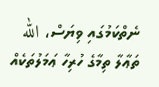ނެތްކަމުގައި ވިޔަސް، الله ތަޢާލާ ތިމާގެ ހުރިހާ ޢަމަލުތަކެއް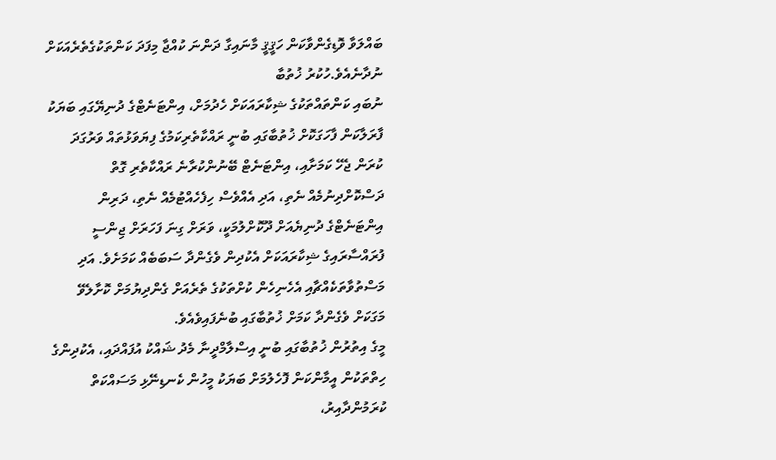ބައްލަވާ ވޮޑިގެންވާކަން ހަޤީޤީ މާނައިގާ ދަންނަ ކުއްޖާ މިފަދަ ކަންތަކުގެތެރެއަކަށް ނުދާނެއެވެ.ހުކުރު ޚުތުބާ
ނުބައި ކަންތައްތަކުގެ ޝިކާރައަކަށް ހެދުމަށް، އިންޓަނެޓްގެ ދުނިޔޭގައި ބަޔަކު ފާރަލާކަން ފާހަގަކޮށް ޚުތުބާގައި ބުނީ ރައްކާތެރިކަމުގެ ފިޔަވަޅުތައް ވަރުގަދަ ކުރަން ޖެހޭ ކަމަށާއި، އިންޓަނެޓް ބޭނުންކުރާނެ ރައްކާތެރި ގޮތް ދަސްކޮށްދިނުމެއް ނެތި، އަދި އެއްވެސް ހިފެހެއްޓުމެއް ނެތި، ދަރިން އިންޓަނެޓްގެ ދުނިޔެއަށް ދޫކޮށްލުމަކީ، ވަރަށް ގިނަ ފަހަރަށް ޖިންސީ ފުރައްސާރައިގެ ޝިކާރައަކަށް އެކުދިން ވެގެންދާ ސަބަބެއް ކަމަށެވެ. އަދި މަސްތުވާތަކެއްޗާއި އެހެނިހެން ކުށްތަކުގެ ތެރެއަށް ގެންދިޔުމަށް ކޮށާލެވޭ މަގަކަށް ވެގެންދާ ކަމަށް ޚުތުބާގައި ބުނެފައިވެއެވެ.
މީގެ އިތުރުން ޚުތުބާގައި ބުނީ އިސްލާމްދީނާ މެދު ޝައްކު އުފައްދައި، އެކުދިންގެ ހިތްތަކުން އީމާންކަން ފޮހެލުމަށް ބަޔަކު މީހުން ކެނޑިނޭޅި މަސައްކަތް ކުރަމުންދާއިރު،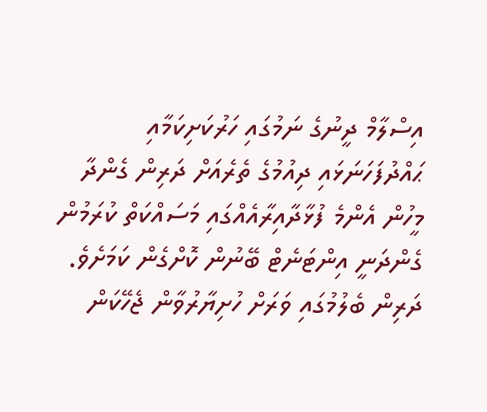އިސްލާމް ދީނުގެ ނަމުގައި ހަރުކަށިކަމާއި ޙައްދުފަހަނަޅައި ދިއުމުގެ ތެރެއަށް ދަރިން ގެންދާ މީހުން އެންމެ ފުޅާދާއިރާއެއްގައި މަސައްކަތް ކުރަމުން ގެންދަނީ އިންޓަނެޓް ބޭނުން ކޮށްގެން ކަމަށެވެ.
ދަރިން ބެލުމުގައި ވަރަށް ހުށިޔާރުވާން ޖެހޭކަން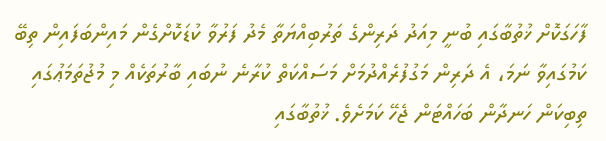ފާހަގަކޮށް ޚުތުބާގައި ބުނީ މިއަދު ދަރިންގެ ތަރުބިއްޔަތާ މެދު ފަރުވާ ކުޑަކޮށްގެން މައިންބަފައިން ތިބޭ ކަމުގައިވާ ނަމަ، އެ ދަރިން މަގުފުރެއްދުމަށް މަސައްކަތް ކުރާނެ ނުބައި ބާރުތަކެއް މި މުޖުތަމަޢުގައި ތިބިކަން ހަނދާން ބަހައްޓަން ޖެހޭ ކަމަށެވެ. ޚުތުބާގައި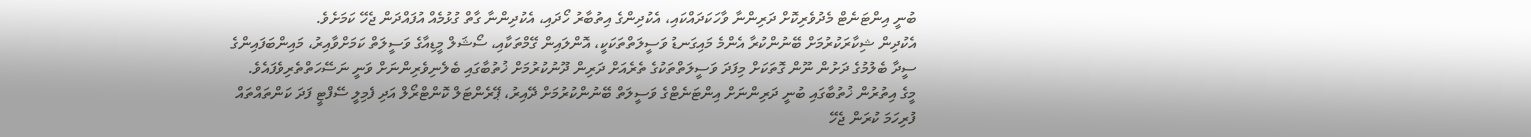ބުނީ އިންޓަނެޓް މެދުވެރިކޮށް ދަރިންނާ ވާހަކަދައްކައި، އެކުދިންގެ އިތުބާރު ހޯދައި، އެކުދިންނާ ގާތް ގުޅުމެއް އުފައްދަން ޖެހޭ ކަމަށެވެ.
އެކުދިން ޝިކާރަކުރުމަށް ބޭނުންކުރާ އެންމެ މައިގަނޑު ވަސީލަތްތަކަކީ، އޮންލައިން ގޭމްތަކާއި، ސޯޝަލް މީޑިއާގެ ވަސީލަތް ކަމަށްވާއިރު، މައިންބަފައިންގެ ސީދާ ބެލުމުގެ ދަށުން ނޫން ގޮތަކަށް މިފަދަ ވަސީލަތްތަކުގެ ތެރެއަށް ދަރިން ދޫނުކުރުމަށް ޚުތުބާގައި ބެލެނިވެރިންނަށް ވަނީ ނަސޭހަތްތެރިވެފައެވެ.
މީގެ އިތުރުން ޚުތުބާގައި ބުނީ ދަރިންނަށް އިންޓަނެޓްގެ ވަސީލަތް ބޭނުންކުރުމަށް ދޭއިރު، ޕޭރެންޓަލް ކޮންޓްރޯލް އަދި ފެމިލީ ސޭފްޓީ ފަދަ ކަންތައްތައް ފުރިހަމަ ކުރަން ޖެހޭ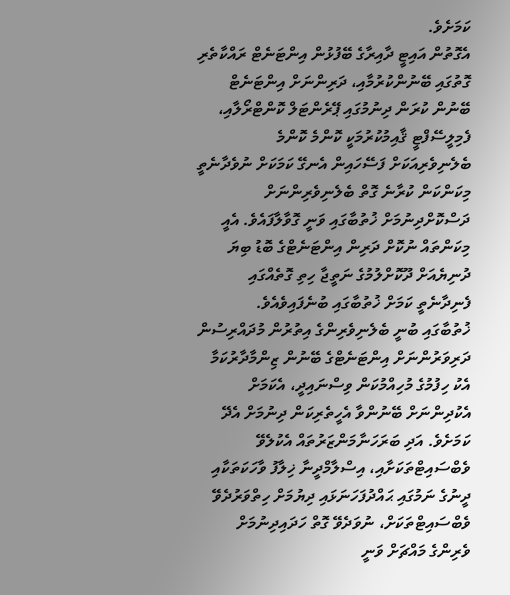ކަމަށެވެ.
އެގޮތުން އައިޓީ ދާއިރާގެ ބޭފުޅުން އިންޓަނެޓް ރައްކާތެރި ގޮތުގައި ބޭނުންކުރުމާއި، ދަރިންނަށް އިންޓަނެޓް ބޭނުން ކުރަން ދިނުމުގައި ޕޭރެންޓަލް ކޮންޓްރޯލާއި، ފެމިލީސޭފްޓީ ޤާއިމުކުރުމަކީ ކޮންމެ ކޮންމެ ބެލެނިވެރިއަކަށް ފަސޭހައިން އެނގޭ ކަމަކަށް ނުވެދާނެތީ މިކަންކަން ކުރާނެ ގޮތް ބެލެނިވެރިންނަށް ދަސްކޮށްދިނުމަށް ޚުތުބާގައި ވަނީ ގޮވާލާފައެވެ. އެއީ މިކަންތައް ނުކޮށް ދަރިން އިންޓަނެޓްގެ ބޮޑު ބިޔަ ދުނިޔެއަށް ދޫކޮށްލުމުގެ ނަތީޖާ ހިތި ގޮތެއްގައި ފެނިދާނެތީ ކަމަށް ޚުތުބާގައި ބުނެފައިވެއެވެ.
ޚުތުބާގައި ބުނީ ބެލެނިވެރިންގެ އިތުރުން މުދައްރިސުން ދަރިވަރުންނަށް އިންޓަނެޓްގެ ބޭނުން ޒިންމާދާރުކަމާ އެކު ހިފުމުގެ މުހިއްމުކަން ވިސްނައިދީ، އެކަމަށް އެކުދިންނަށް ބޭނުންވާ އެހީތެރިކަން ދިނުމަށް އެދޭ ކަމަށެވެ. އަދި ބަރަހަނާމަންޒަރުތައް އެކުލެވޭ ވެބްސައިޓްތަކަށާއި، އިސްލާމްދީނާ ޚިލާފު ވާހަކަތަކާއި ދީނުގެ ނަމުގައި ޙައްދުފަހަނަޅައި ދިޔުމަށް ހިތްވަރުދެވޭ ވެބްސައިޓްތަކަށް، ނުވަދެވޭ ގޮތް ހަދައިދިނުމަށް ވެރިންގެ މައްޗަށް ވަނީ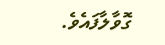ގޮވާލާފައެވެ.